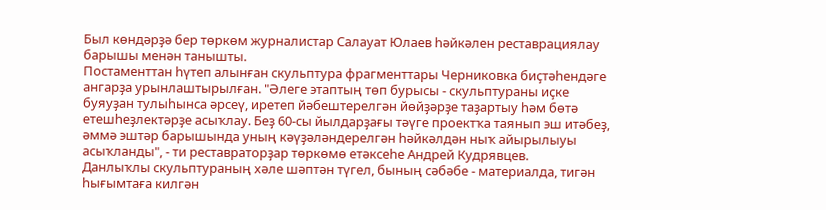Был көндәрҙә бер төркөм журналистар Салауат Юлаев һәйкәлен реставрациялау барышы менән танышты.
Постаменттан һүтеп алынған скульптура фрагменттары Черниковка биҫтәһендәге ангарҙа урынлаштырылған. "Әлеге этаптың төп бурысы - скульптураны иҫке буяуҙан тулыһынса әрсеү, иретеп йәбештерелгән йөйҙәрҙе таҙартыу һәм бөтә етешһеҙлектәрҙе асыҡлау. Беҙ 60-сы йылдарҙағы тәүге проектҡа таянып эш итәбеҙ, әммә эштәр барышында уның кәүҙәләндерелгән һәйкәлдән ныҡ айырылыуы асыҡланды", - ти реставраторҙар төркөмө етәксеһе Андрей Кудрявцев.
Данлыҡлы скульптураның хәле шәптән түгел, бының сәбәбе - материалда, тигән һығымтаға килгән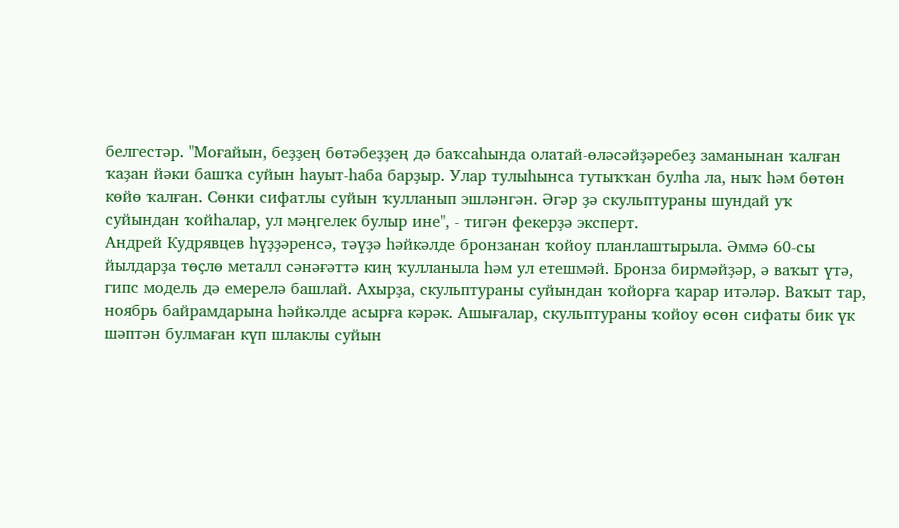белгестәр. "Моғайын, беҙҙең бөтәбеҙҙең дә баҡсаһында олатай-өләсәйҙәребеҙ заманынан ҡалған ҡаҙан йәки башҡа суйын һауыт-һаба барҙыр. Улар тулыһынса тутыҡҡан булһа ла, ныҡ һәм бөтөн көйө ҡалған. Сөнки сифатлы суйын ҡулланып эшләнгән. Әгәр ҙә скульптураны шундай уҡ суйындан ҡойһалар, ул мәңгелек булыр ине", - тигән фекерҙә эксперт.
Андрей Кудрявцев һүҙҙәренсә, тәүҙә һәйкәлде бронзанан ҡойоу планлаштырыла. Әммә 60-сы йылдарҙа төҫлө металл сәнәғәттә киң ҡулланыла һәм ул етешмәй. Бронза бирмәйҙәр, ә ваҡыт үтә, гипс модель дә емерелә башлай. Ахырҙа, скульптураны суйындан ҡойорға ҡарар итәләр. Ваҡыт тар, ноябрь байрамдарына һәйкәлде асырға кәрәк. Ашығалар, скульптураны ҡойоу өсөн сифаты бик үк шәптән булмаған күп шлаклы суйын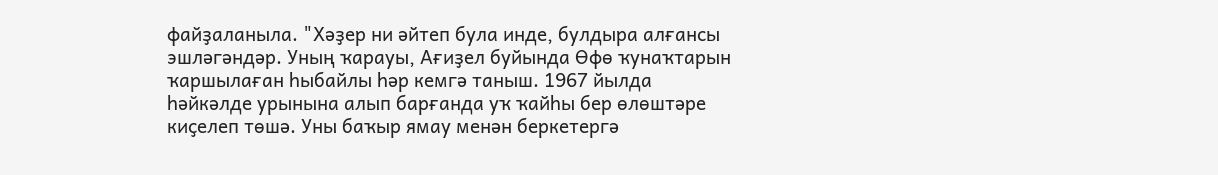файҙаланыла. "Хәҙер ни әйтеп була инде, булдыра алғансы эшләгәндәр. Уның ҡарауы, Ағиҙел буйында Өфө ҡунаҡтарын ҡаршылаған һыбайлы һәр кемгә таныш. 1967 йылда һәйкәлде урынына алып барғанда уҡ ҡайһы бер өлөштәре киҫелеп төшә. Уны баҡыр ямау менән беркетергә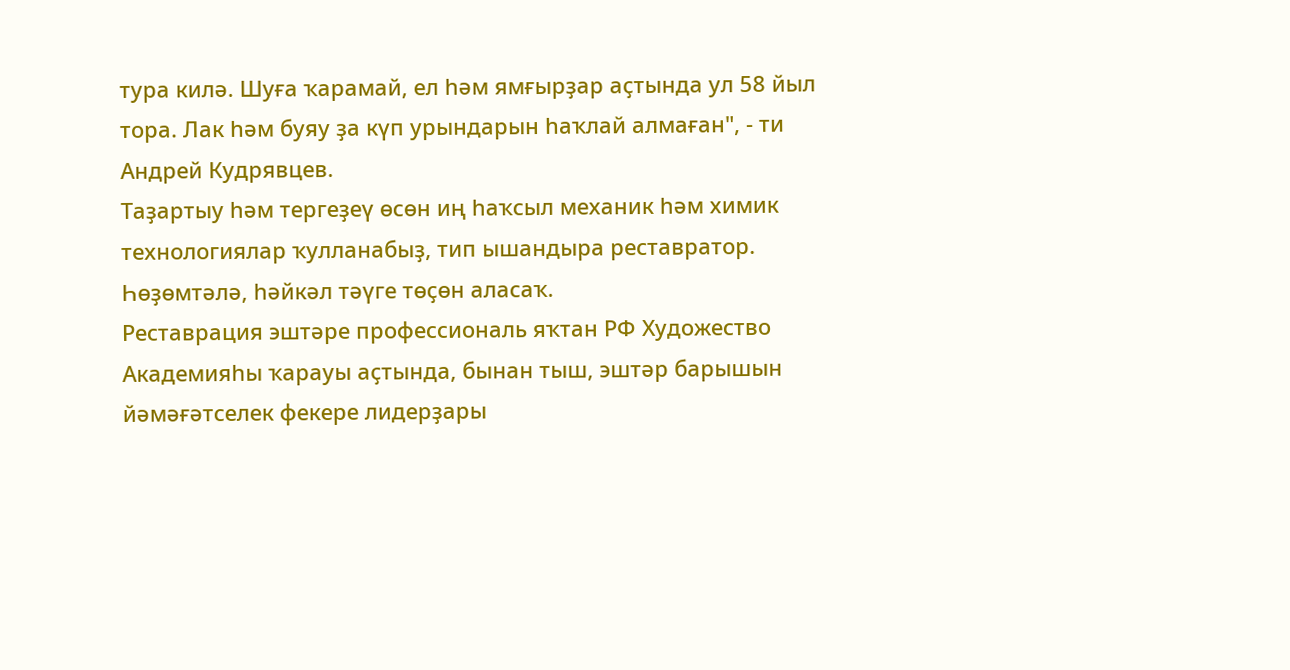тура килә. Шуға ҡарамай, ел һәм ямғырҙар аҫтында ул 58 йыл тора. Лак һәм буяу ҙа күп урындарын һаҡлай алмаған", - ти Андрей Кудрявцев.
Таҙартыу һәм тергеҙеү өсөн иң һаҡсыл механик һәм химик технологиялар ҡулланабыҙ, тип ышандыра реставратор. Һөҙөмтәлә, һәйкәл тәүге төҫөн аласаҡ.
Реставрация эштәре профессиональ яҡтан РФ Художество Академияһы ҡарауы аҫтында, бынан тыш, эштәр барышын йәмәғәтселек фекере лидерҙары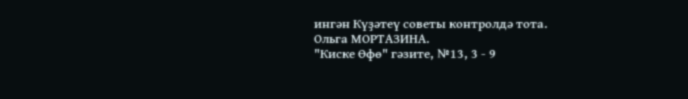ингән Күҙәтеү советы контролдә тота.
Ольга МОРТАЗИНА.
"Киске Өфө" гәзите, №13, 3 - 9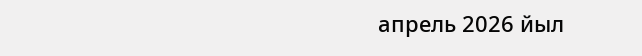апрель 2026 йыл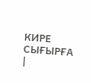КИРЕ СЫҒЫРҒА
|